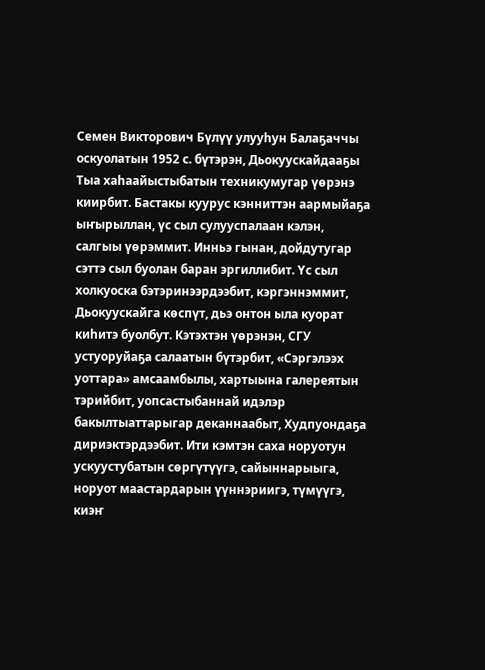Семен Викторович Бүлүү улууһун Балаҕаччы оскуолатын 1952 с. бүтэрэн, Дьокуускайдааҕы Тыа хаһаайыстыбатын техникумугар үөрэнэ киирбит. Бастакы куурус кэнниттэн аармыйаҕа ыҥырыллан, үс сыл сулууспалаан кэлэн, салгыы үөрэммит. Инньэ гынан, дойдутугар сэттэ сыл буолан баран эргиллибит. Үс сыл холкуоска бэтэринээрдээбит, кэргэннэммит, Дьокуускайга көспүт, дьэ онтон ыла куорат киһитэ буолбут. Кэтэхтэн үөрэнэн, СГУ устуоруйаҕа салаатын бүтэрбит, «Сэргэлээх уоттара» амсаамбылы, хартыына галереятын тэрийбит, уопсастыбаннай идэлэр бакылтыаттарыгар деканнаабыт, Худпуондаҕа дириэктэрдээбит. Ити кэмтэн саха норуотун ускуустубатын сөргүтүүгэ, сайыннарыыга, норуот маастардарын үүннэриигэ, түмүүгэ, киэҥ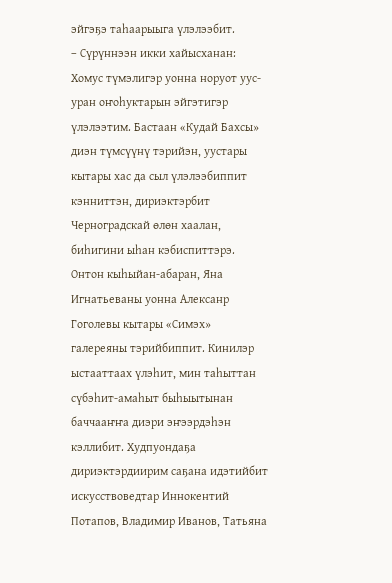эйгэҕэ таһаарыыга үлэлээбит.
– Сүрүннээн икки хайысханан: Хомус түмэлигэр уонна норуот уус-уран оҥоһуктарын эйгэтигэр үлэлээтим. Бастаан «Кудай Бахсы» диэн түмсүүнү тэрийэн, уустары кытары хас да сыл үлэлээбиппит кэнниттэн, дириэктэрбит Черноградскай өлөн хаалан, биһигини ыһан кэбиспиттэрэ. Онтон кыһыйан-абаран, Яна Игнатьеваны уонна Алексанр Гоголевы кытары «Симэх» галереяны тэрийбиппит. Кинилэр ыстааттаах үлэһит, мин таһыттан сүбэһит-амаһыт быһыытынан баччааҥҥа диэри эҥээрдэһэн кэллибит. Худпуондаҕа дириэктэрдиирим саҕана идэтийбит искусствоведтар Иннокентий Потапов, Владимир Иванов, Татьяна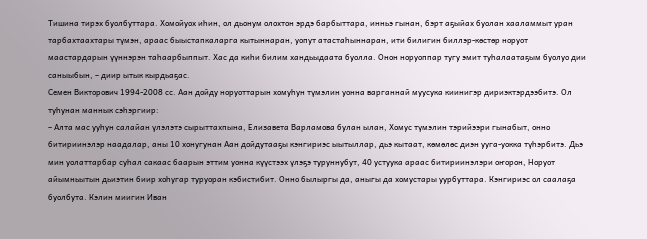Тишина тирэх буолбуттара. Хомойуох иһин, ол дьонум олохтон эрдэ барбыттара, инньэ гынан, бэрт аҕыйах буолан хааламмыт уран тарбахтаахтары түмэн, араас быыстапкаларга кытыннаран, уопут атастаһыннаран, ити билигин биллэр-көстөр норуот маастардарын үүннэрэн таһаарбыппыт. Хас да киһи билим хандьыдаата буолла. Онон норуоппар тугу эмит туһалаатаҕым буолуо дии саныыбын, – диир ытык кырдьаҕас.
Семен Викторович 1994-2008 сс. Аан дойду норуоттарын хомуһун түмэлин уонна варганнай муусука киинигэр дириэктэрдээбитэ. Ол туһунан маннык сэһэргиир:
– Алта мас ууһун салайан үлэлэтэ сырыттахпына, Елизавета Варламова булан ылан, Хомус түмэлин тэрийээри гынабыт, онно битириинэлэр наадалар, аны 10 хонугунан Аан дойдутааҕы кэнгириэс ыытыллар, дьэ кытаат, көмөлөс диэн ууга-уокка түһэрбитэ. Дьэ мин уолаттарбар суһал сакаас баарын эттим уонна күүстээх үлэҕэ туруннубут, 40 устуука араас битириинэлэри оҥорон, Норуот айымньытын дьиэтин биир хоһугар туруоран кэбистибит. Онно былыргы да, аныгы да хомустары уурбуттара. Кэнгириэс ол саалаҕа буолбута. Кэлин миигин Иван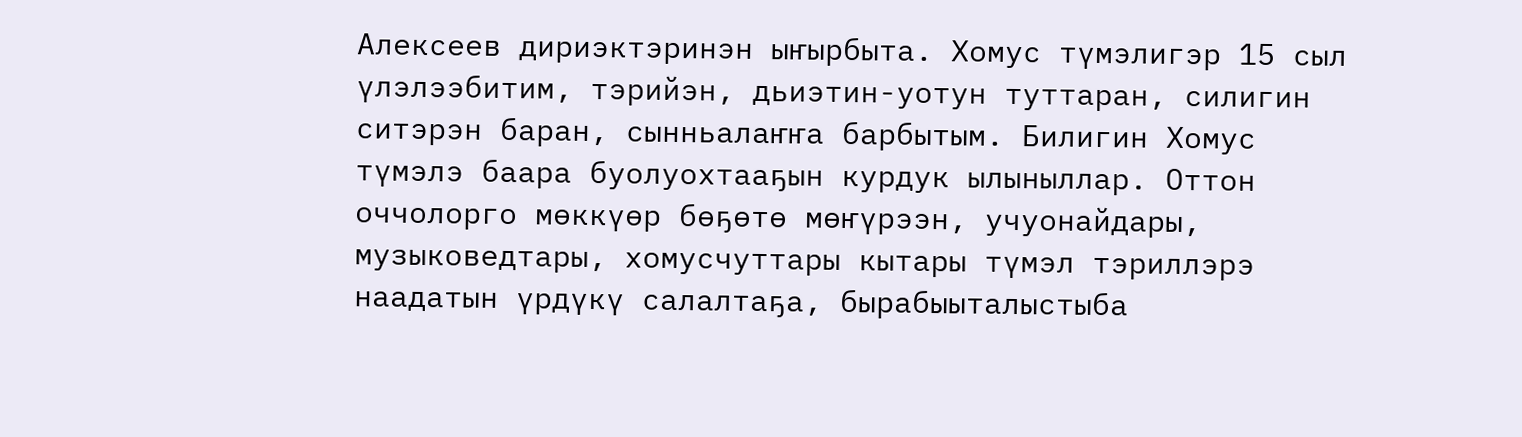Алексеев дириэктэринэн ыҥырбыта. Хомус түмэлигэр 15 сыл үлэлээбитим, тэрийэн, дьиэтин-уотун туттаран, силигин ситэрэн баран, сынньалаҥҥа барбытым. Билигин Хомус түмэлэ баара буолуохтааҕын курдук ылыныллар. Оттон оччолорго мөккүөр бөҕөтө мөҥүрээн, учуонайдары, музыковедтары, хомусчуттары кытары түмэл тэриллэрэ наадатын үрдүкү салалтаҕа, бырабыыталыстыба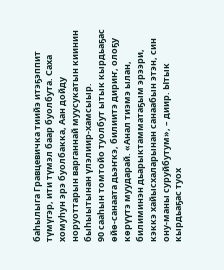баһылыга Гравцевичка тиийэ итэҕэппит түмүгэр, ити түмэл баар буолбута. Саха хомуһун эрэ буолбакка, Аан дойду норуоттарын варганнай муусукатын киинин быһыытынан үлэлиир-хамсыыр.
90 сааһын томтойо туолбут ытык кырдьаҕас өйө-санаата дьэҥкэ, билиитэ дириҥ, олоҕу көрүүтэ муударай. «Анал тиэмэ ылан, билиминэн дьарыктамматаҕым эрээри, кэккэ хайысхаларынан санаабын этэн, син ону-маны суруйбутум», – диир. Ытык кырдьаҕас туох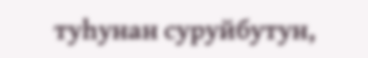туһунан суруйбутун,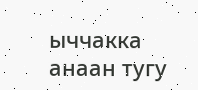ыччакка анаан тугу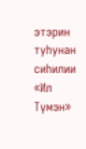этэрин туһунан сиһилии «Ил Түмэн»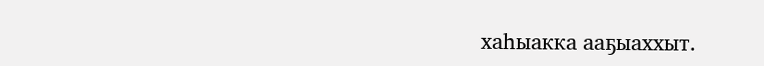хаһыакка ааҕыаххыт.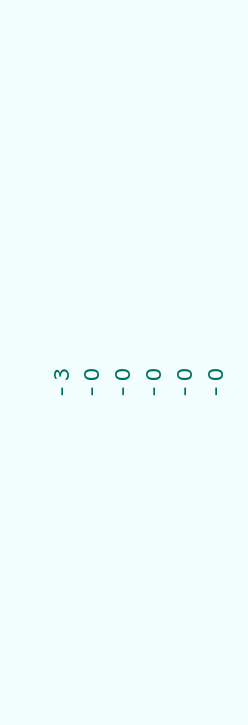- 3
- 0
- 0
- 0
- 0
- 0